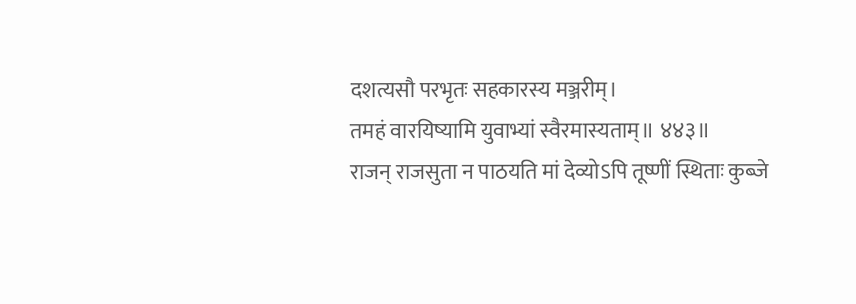दशत्यसौ परभृतः सहकारस्य मञ्जरीम्।
तमहं वारयिष्यामि युवाभ्यां स्वैरमास्यताम्॥ ४४३॥
राजन् राजसुता न पाठयति मां देव्योऽपि तूष्णीं स्थिताः कुब्जे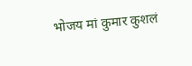भोजय मां कुमार कुशलं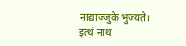नाद्याज्जुके भुज्यते।
इत्थं नाथ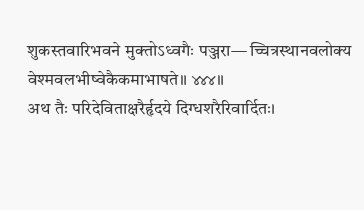शुकस्तवारिभवने मुक्तोऽध्वगैः पञ्जरा— च्चित्रस्थानवलोक्य वेश्मवलभीष्वेकैकमाभाषते॥ ४४४॥
अथ तैः परिदेविताक्षरैर्हृदये दिग्धशरैरिवार्दितः।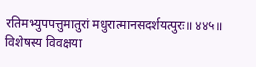रतिमभ्युपपत्तुमातुरां मधुरात्मानसदर्शयत्पुरः॥ ४४५॥
विशेषस्य विवक्षया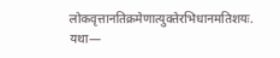लोकवृत्तानतिक्रमेणात्युक्तेरभिधानमतिशयः. यथा—